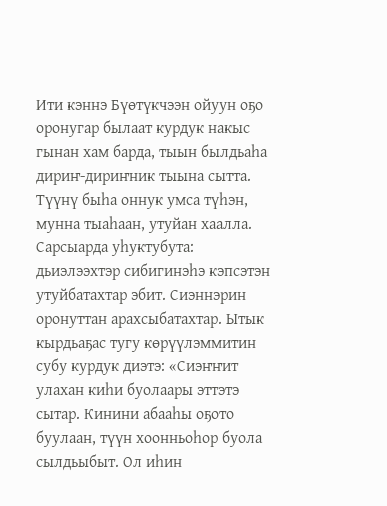Ити кэннэ Бүөтүкчээн ойуун оҕо оронугар былаат курдук накыс гынан хам барда, тыын былдьаһа дириҥ-дириҥник тыына сытта. Түүнү быһа оннук умса түһэн, мунна тыаһаан, утуйан хаалла. Сарсыарда уһуктубута: дьиэлээхтэр сибигинэһэ кэпсэтэн утуйбатахтар эбит. Сиэннэрин оронуттан арахсыбатахтар. Ытык кырдьаҕас тугу көрүүлэммитин субу курдук диэтэ: «Сиэҥҥит улахан киһи буолаары эттэтэ сытар. Кинини абааһы оҕото буулаан, түүн хоонньоһор буола сылдьыбыт. Ол иһин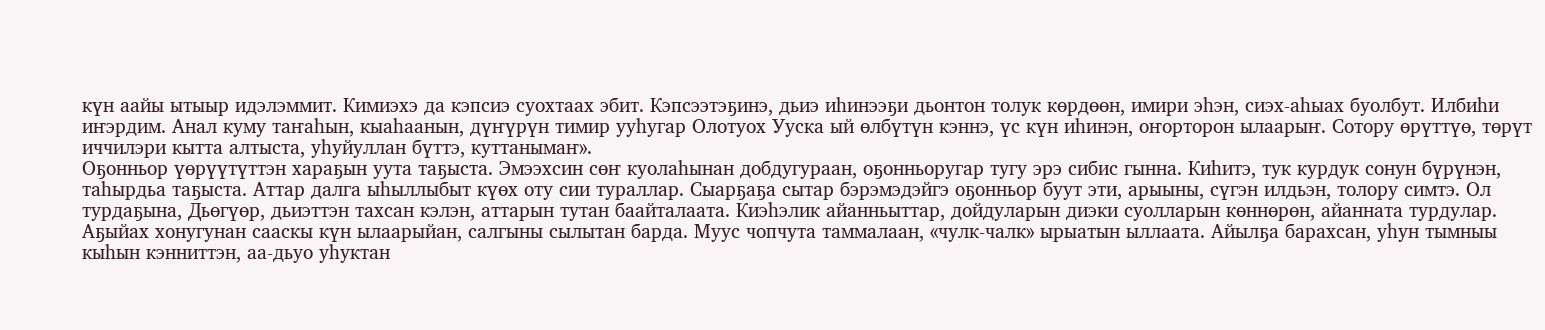күн аайы ытыыр идэлэммит. Кимиэхэ да кэпсиэ суохтаах эбит. Кэпсээтэҕинэ, дьиэ иһинээҕи дьонтон толук көрдөөн, имири эһэн, сиэх-аһыах буолбут. Илбиһи иҥэрдим. Анал куму таҥаһын, кыаһаанын, дүҥүрүн тимир ууһугар Олотуох Ууска ый өлбүтүн кэннэ, үс күн иһинэн, оҥорторон ылаарыҥ. Сотору өрүттүө, төрүт иччилэри кытта алтыста, уһуйуллан бүттэ, куттанымаҥ».
Оҕонньор үөрүүтүттэн хараҕын уута таҕыста. Эмээхсин сөҥ куолаһынан добдугураан, оҕонньоругар тугу эрэ сибис гынна. Киһитэ, тук курдук сонун бүрүнэн, таһырдьа таҕыста. Аттар далга ыһыллыбыт күөх оту сии тураллар. Сыарҕаҕа сытар бэрэмэдэйгэ оҕонньор буут эти, арыыны, сүгэн илдьэн, толору симтэ. Ол турдаҕына, Дьөгүөр, дьиэттэн тахсан кэлэн, аттарын тутан баайталаата. Киэһэлик айанньыттар, дойдуларын диэки суолларын көннөрөн, айанната турдулар.
Аҕыйах хонугунан сааскы күн ылаарыйан, салгыны сылытан барда. Муус чопчута таммалаан, «чулк-чалк» ырыатын ыллаата. Айылҕа барахсан, уһун тымныы кыһын кэнниттэн, аа-дьуо уһуктан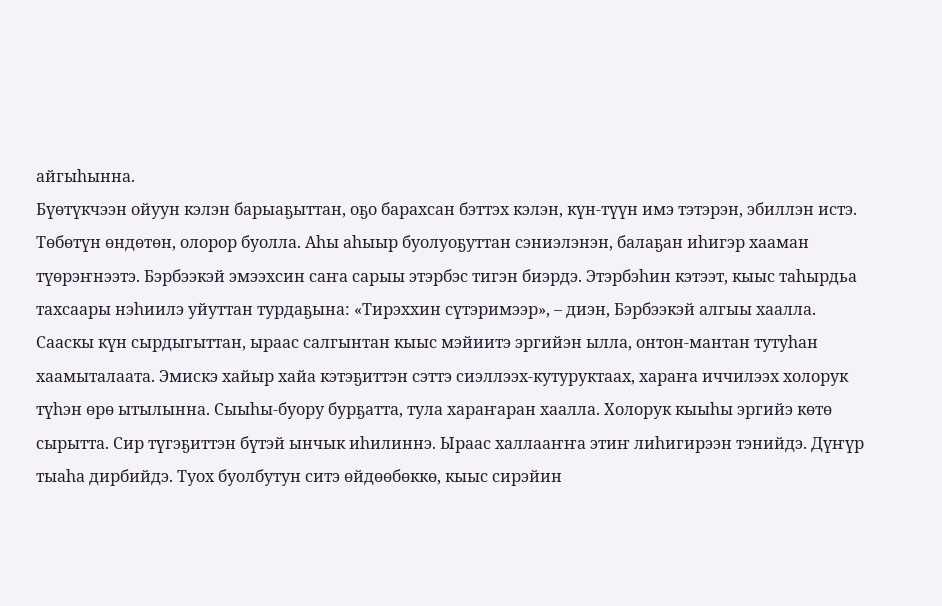айгыһынна.
Бүөтүкчээн ойуун кэлэн барыаҕыттан, оҕо барахсан бэттэх кэлэн, күн-түүн имэ тэтэрэн, эбиллэн истэ. Төбөтүн өндөтөн, олорор буолла. Аһы аһыыр буолуоҕуттан сэниэлэнэн, балаҕан иһигэр хааман түөрэҥнээтэ. Бэрбээкэй эмээхсин саҥа сарыы этэрбэс тигэн биэрдэ. Этэрбэһин кэтээт, кыыс таһырдьа тахсаары нэһиилэ уйуттан турдаҕына: «Тирэххин сүтэримээр», – диэн, Бэрбээкэй алгыы хаалла.
Сааскы күн сырдыгыттан, ыраас салгынтан кыыс мэйиитэ эргийэн ылла, онтон-мантан тутуһан хаамыталаата. Эмискэ хайыр хайа кэтэҕиттэн сэттэ сиэллээх-кутуруктаах, хараҥа иччилээх холорук түһэн өрө ытылынна. Сыыһы-буору бурҕатта, тула хараҥаран хаалла. Холорук кыыһы эргийэ көтө сырытта. Сир түгэҕиттэн бүтэй ынчык иһилиннэ. Ыраас халлааҥҥа этиҥ лиһигирээн тэнийдэ. Дүҥүр тыаһа дирбийдэ. Туох буолбутун ситэ өйдөөбөккө, кыыс сирэйин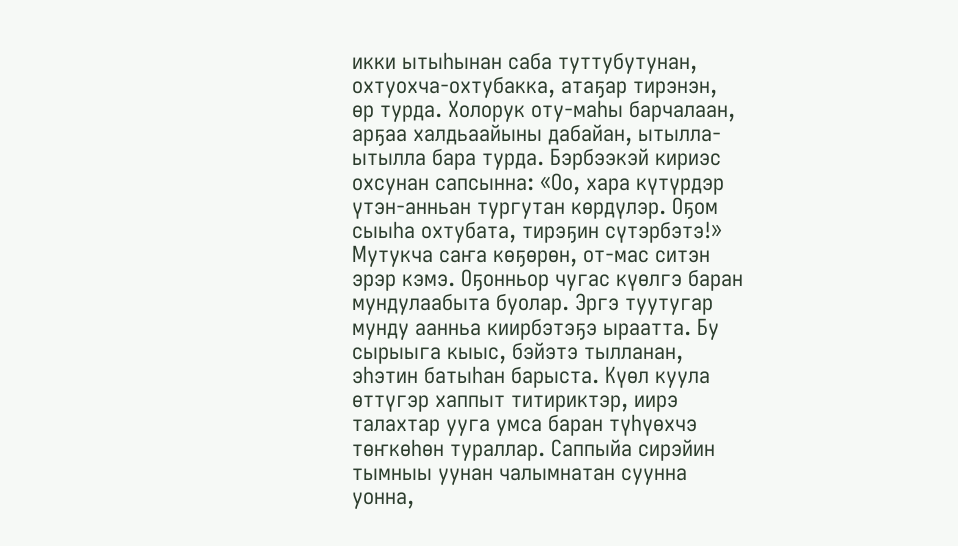икки ытыһынан саба туттубутунан, охтуохча-охтубакка, атаҕар тирэнэн, өр турда. Холорук оту-маһы барчалаан, арҕаа халдьаайыны дабайан, ытылла-ытылла бара турда. Бэрбээкэй кириэс охсунан сапсынна: «Оо, хара күтүрдэр үтэн-анньан тургутан көрдүлэр. Оҕом сыыһа охтубата, тирэҕин сүтэрбэтэ!»
Мутукча саҥа көҕөрөн, от-мас ситэн эрэр кэмэ. Оҕонньор чугас күөлгэ баран мундулаабыта буолар. Эргэ туутугар мунду аанньа киирбэтэҕэ ыраатта. Бу сырыыга кыыс, бэйэтэ тылланан, эһэтин батыһан барыста. Күөл куула өттүгэр хаппыт титириктэр, иирэ талахтар ууга умса баран түһүөхчэ төҥкөһөн тураллар. Саппыйа сирэйин тымныы уунан чалымнатан суунна уонна,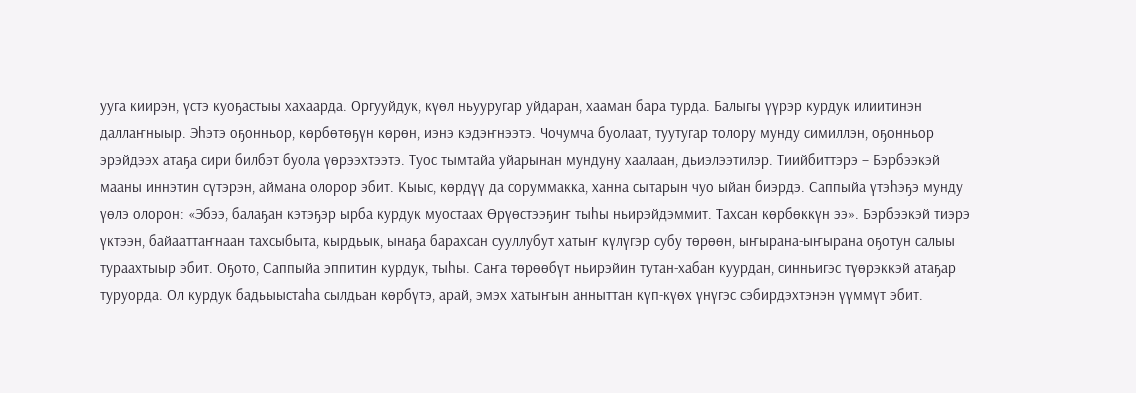ууга киирэн, үстэ куоҕастыы хахаарда. Оргууйдук, күөл ньууругар уйдаран, хааман бара турда. Балыгы үүрэр курдук илиитинэн даллаҥныыр. Эһэтэ оҕонньор, көрбөтөҕүн көрөн, иэнэ кэдэҥнээтэ. Чочумча буолаат, туутугар толору мунду симиллэн, оҕонньор эрэйдээх атаҕа сири билбэт буола үөрээхтээтэ. Туос тымтайа уйарынан мундуну хаалаан, дьиэлээтилэр. Тиийбиттэрэ – Бэрбээкэй мааны иннэтин сүтэрэн, аймана олорор эбит. Кыыс, көрдүү да соруммакка, ханна сытарын чуо ыйан биэрдэ. Саппыйа үтэһэҕэ мунду үөлэ олорон: «Эбээ, балаҕан кэтэҕэр ырба курдук муостаах Өрүөстээҕиҥ тыһы ньирэйдэммит. Тахсан көрбөккүн ээ». Бэрбээкэй тиэрэ үктээн, байааттаҥнаан тахсыбыта, кырдьык, ынаҕа барахсан сууллубут хатыҥ күлүгэр субу төрөөн, ыҥырана-ыҥырана оҕотун салыы тураахтыыр эбит. Оҕото, Саппыйа эппитин курдук, тыһы. Саҥа төрөөбүт ньирэйин тутан-хабан куурдан, синньигэс түөрэккэй атаҕар туруорда. Ол курдук бадьыыстаһа сылдьан көрбүтэ, арай, эмэх хатыҥын анныттан күп-күөх үнүгэс сэбирдэхтэнэн үүммүт эбит.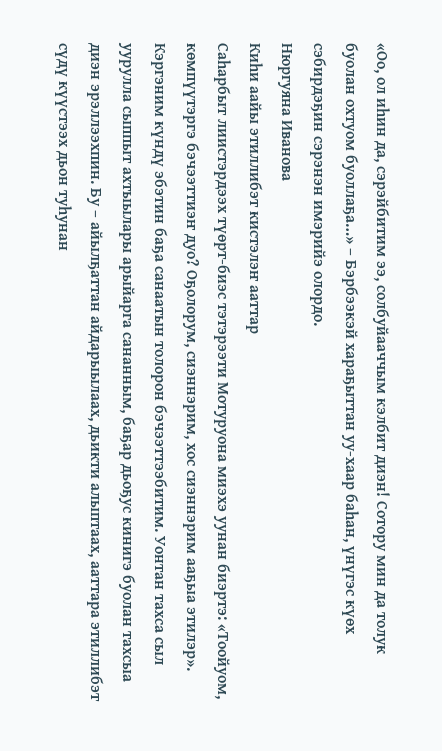«Оо, ол иһин да, сэрэйбитим ээ, солбуйааччым кэлбит диэн! Сотору мин да толук буолан охтуом буоллаҕа…» – Бэрбээкэй хараҕыттан уу-хаар баһан, үнүгэс күөх сэбирдэҕин сэрэнэн имэрийэ олордо.
Нюргуяна Иванова
Киһи аайы этиллибэт кистэлэҥ ааттар
Саһарбыт лиистэрдээх түөрт-биэс тэтэрээти Мотуруона миэхэ уунан биэртэ: «Тоойуом, көмпүүтэргэ бэчээттиэҥ дуо? Оҕолорум, сиэннэрим, хос сиэннэрим ааҕыа этилэр». Кэргэним күндү эбэтин баҕа санаатын толорон бэчээттээбитим. Уонтан тахса сыл уурулла сыппыт ахтыылары арыйарга сананным, баҕар дьоҕус кинигэ буолан тахсыа диэн эрэллээхпин. Бу – айылҕаттан айдарыылаах, дьикти алыптаах, ааттара этиллибэт сүдү күүстээх дьон туһунан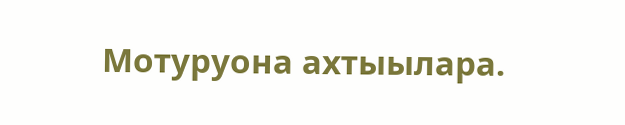Мотуруона ахтыылара.